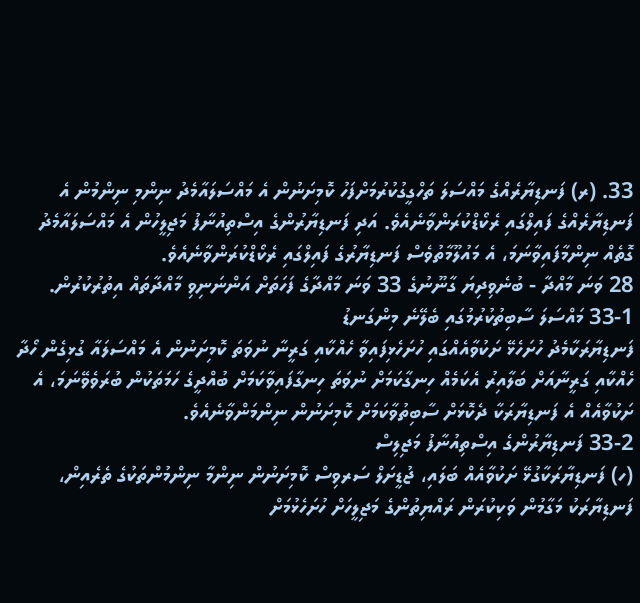33. (ރ) ފަނޑިޔާރެއްގެ މައްސަލަ ތަހްގީގުކުރުމަށްފަހު ކޮމިށަނުން އެ މައްސަލައާމެދު ނިންމި ނިންމުން އެ ފަނޑިޔާރެއްގެ ފައިލްގައި ރެކޯޑްކުރަންވާނެއެވެ. އަދި ފަނޑިޔާރުންގެ އިސްތިއުނާފު މަޖިލީހުން އެ މައްސަލައާމެދު ގޮތެއް ނިންމާފައިވާނަމަ، އެ މައުލޫމާތުވެސް ފަނޑިޔާރުގެ ފައިލްގައި ރެކޯޑްކުރަންވާނެއެވެ.
28 ވަނަ މާއްދާ - ބުނެވިދިޔަ ގާނޫނުގެ 33 ވަނަ މާއްދާގެ ފަހަތަށް އަންނަނިވި މާއްދާތައް އިތުރުކުރުން.
33-1 މައްސަލަ ސާބިތުކުރުމުގައި ބެލޭނެ މިންގަނޑު
ފަނޑިޔާރަކާމެދު ހުށަހެޅޭ ށަކުވާއެއްގައި ހުށަހެޅިފައިވާ ހެއްކާއި ގަރީނާ ނުވަތަ ކޮމިށަނުން އެ މައްސަލައާ ގުޅިގެން ހޯދާ ހެއްކާއި ގަރީނާއަށް ބަލާއިރު އެކަމެއް ހިނގާކަމަށް ނުވަތަ ހިނގާފައިވާކަމަށް ބުއްދީގެ ހަމަތަކުން ބުރަވެވޭނަމަ، އެ ށަކުވާއެއް އެ ފަނޑިޔާރަކާ ދެކޮޅަށް ސާބިތުވާކަމަށް ކޮމިށަނުން ނިންމަންވާނެއެވެ.
33-2 ފަނޑިޔާރުންގެ އިސްތިއުނާފު މަޖިލިސް
(ހ) ފަނޑިޔާރަކާގުޅޭ ށަކުވާއެއް ބަލައި، ޖުޑީށަލް ސަރވިސް ކޮމިށަނުން ނިންމާ ނިންމުންތަކުގެ ތެރެއިން، ފަނޑިޔާރަކު މަގާމުން ވަކިކުރަން ރައްޔިތުންގެ މަޖިލީހަށް ހުށަހެޅުމަށް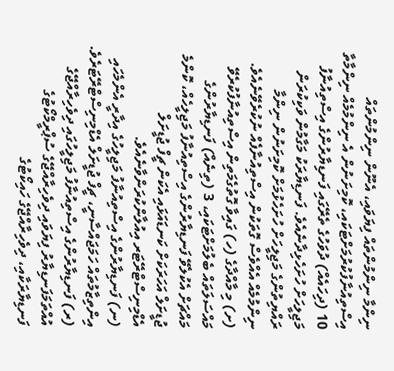ނިންމާ ނިންމުންތައް ފިޔަވައި، އެނޫން ނިންމުންތައް އިސްތިއުނާފުކުރުމަށްޓަކައި، ކޮމިށަނުން އެ ނިންމުމެއް ނިންމާތާ 10 (ދިހައެއް) ދުވަހުގެ ތެރޭގައި ފަނޑިޔާރުންގެ އިސްތިއުނާފު މަޖިލީހަށް ހުށަހެޅިދާނެއެވެ. ފަނޑިޔާރަކު މަގާމުން ވަކިކުރަން ރައްޔިތުންގެ މަޖިލީހަށް ހުށަހެޅުމަށް ކޮމިށަނުން ނިންމާ ނިންމުމެއް އެއްވެސް ގޮތަކުން އިސްތިއުނާފެއް ނުކުރެވޭނެއެވެ.
(ށ) މި މާއްދާގެ (ހ) ގައިވާ ގޮތުގެމަތިން އިސްތިއުނާފުކުރެވޭ މައްސަލަތައް ބެލުމަށްޓަކައި، 3 (ތިނެއް) ފަނޑިޔާރުންގެ މައްޗަށް އެކުލެވޭ ފަނޑިޔާރުންގެ އިސްތިއުނާފު މަޖިލީހެއް، ކޮންމެ ޖުޑީށަލް އަހަރަކަށް ކަނޑައަޅައި އެކަން ޗީފް ޖުޑީށަލް އެޑްމިނިސްޓްރޭޓަރ އިއުލާންކުރަންވާނެއެވެ.
(ނ) ފަނޑިޔާރުންގެ އިސްތިއުނާފު މަޖިލީހުގެ އިދާރީ އެންމެހައި އިންތިޒާމުތައް ހަމަޖައްސާނީ، ޗީފް ޖުޑީށަލް އެޑްމިނިސްޓްރޭޓަރެވެ.
(ރ) ފަނޑިޔާރުންގެ އިސްތިއުނާފު މަޖިލީހުގައި ދިވެހިރާއްޖޭގެ އުއްތަމަފަނޑިޔާރު ފިޔަވައި ދިވެހިރާއްޖޭގެ ސުޕްރީމްކޯޓުގެ ފަނޑިޔާރަކާއި، ދިވެހިރާއްޖޭގެ ހައިކޯޓުގެ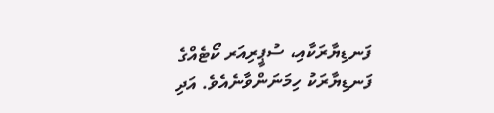ފަނޑިޔާރަކާއި، ސުޕީރިއަރ ކޯޓެއްގެ ފަނޑިޔާރަކު ހިމަނަންވާނެއެވެ. އަދި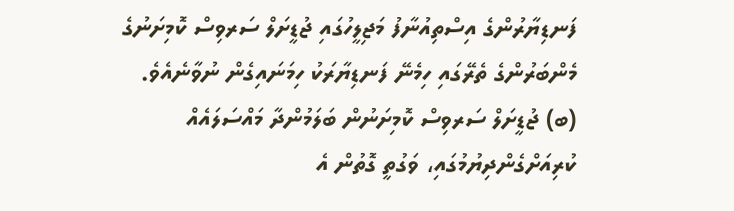ފަނޑިޔާރުންގެ އިސްތިއުނާފު މަޖިލީހުގައި ޖުޑީށަލް ސަރވިސް ކޮމިށަނުގެ މެންބަރުންގެ ތެރޭގައި ހިމެނޭ ފަނޑިޔާރަކު ހިމަނައިގެން ނުވާނެއެވެ.
(ބ) ޖުޑީށަލް ސަރވިސް ކޮމިށަނުން ބަލަމުންދާ މައްސަލައެއް ކުރިއަށްގެންދިޔުމުގައި، ވަގުތީ ގޮތުން އެ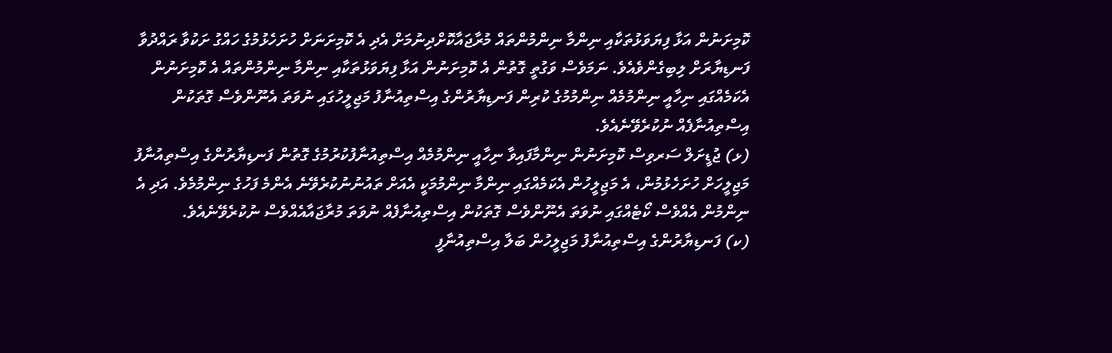ކޮމިށަނުން އަޅާ ފިޔަވަޅުތަކާއި ނިންމާ ނިންމުންތައް މުރާޖައާކޮށްދިނުމަށް އެދި އެ ކޮމިށަނަށް ހުށަހެޅުމުގެ ހައްގު ށަކުވާ ރައްދުވާ ފަނޑިޔާރަށް ލިބިގެންވެއެވެ. ނަމަވެސް ވަގުތީ ގޮތުން އެ ކޮމިށަނުން އަޅާ ފިޔަވަޅުތަކާއި ނިންމާ ނިންމުންތައް އެ ކޮމިށަނުން އެކަމެއްގައި ނިހާއީ ނިންމުމެއް ނިންމުމުގެ ކުރިން ފަނޑިޔާރުންގެ އިސްތިއުނާފު މަޖިލީހުގައި ނުވަތަ އެނޫންވެސް ގޮތަކުން އިސްތިއުނާފެއް ނުކުރެވޭނެއެވެ.
(ޅ) ޖުޑީށަލް ސަރވިސް ކޮމިށަނުން ނިންމާފައިވާ ނިހާއީ ނިންމުމެއް އިސްތިއުނާފުކުރުމުގެ ގޮތުން ފަނޑިޔާރުންގެ އިސްތިއުނާފު މަޖިލީހަށް ހުށަހެޅުމުން، އެ މަޖިލީހުން އެކަމެއްގައި ނިންމާ ނިންމުމަކީ އެއަށް ތައުނުނުކުރެވޭނެ އެންމެ ފަހުގެ ނިންމުމެވެ. އަދި އެ ނިންމުން އެއްވެސް ކޯޓެއްގައި ނުވަތަ އެނޫންވެސް ގޮތަކުން އިސްތިއުނާފެއް ނުވަތަ މުރާޖައާއެއްވެސް ނުކުރެވޭނެއެވެ.
(ކ) ފަނޑިޔާރުންގެ އިސްތިއުނާފު މަޖިލީހުން ބަލާ އިސްތިއުނާފީ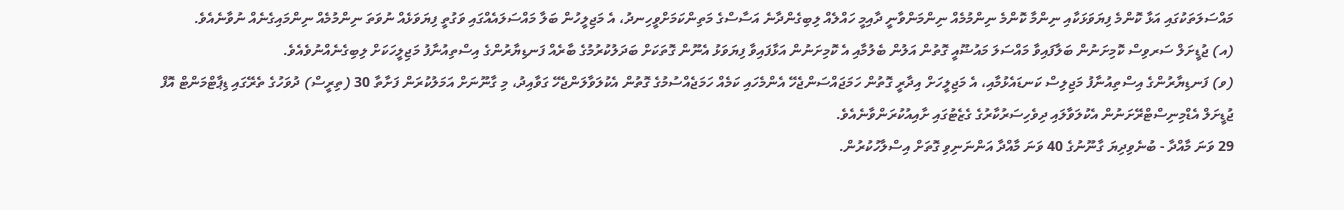މައްސަލަތަކުގައި އަޅާ ކޮންމެ ފިޔަވަޅަކާއި ނިންމާ ކޮންމެ ނިންމުމެއް ނިންމަންވާނީ ދާއިމީ ހައްލެއް ލިބިގެންދާނެ އަސާސްގެ މަތިންކަމަށްވީހިނދު، އެ މަޖިލީހުން ބަލާ މައްސަލައެއްގައި ވަގުތީ ފިޔަވަޅެއް ނުވަތަ ނިންމުމެއް ނިންމައިގެނެއް ނުވާނެއެވެ.
(އ) ޖުޑީށަލް ސަރވިސް ކޮމިށަނުން ބަލާފައިވާ މައްސަލަ މައުޟޫއީ ގޮތުން އަލުން ބެލުމާއި އެ ކޮމިށަނުން އަޅާފައިވާ ފިޔަވަޅު އެނޫން ގޮތަކަށް ބަދަލުކުރުމުގެ ބާރެއް ފަނޑިޔާރުންގެ އިސްތިއުނާފު މަޖިލީހަކަށް ލިބިގެނެއްނުވެއެވެ.
(ވ) ފަނޑިޔާރުންގެ އިސްތިއުނާފު މަޖިލިސް ކަނޑައެޅުމާއި، އެ މަޖިލީހަށް އިދާރީ ގޮތުން ހަމަޖައްސަންޖެހޭ އެންމެހައި ކަމެއް ހަމަޖެއްސުމުގެ ގޮތުން އެކުލަވާލަންޖެހޭ ގަވާއިދު، މި ގާނޫނަށް އަމަލުކުރަން ފަށާތާ 30 (ތިރީސް) ދުވަހުގެ ތެރޭގައި ޑިޕާޓްމަންޓް އޮފް ޖުޑީށަލް އެޑްމިނިސްޓްރޭށަނުން އެކުލަވާލައި ދިވެހިސަރުކާރުގެ ގެޒެޓުގައި ށާއިއުކުރަންވާނެއެވެ.
29 ވަނަ މާއްދާ - ބުނެވިދިޔަ ގާނޫނުގެ 40 ވަނަ މާއްދާ އަންނަނިވި ގޮތަށް އިސްލާހުކުރުން.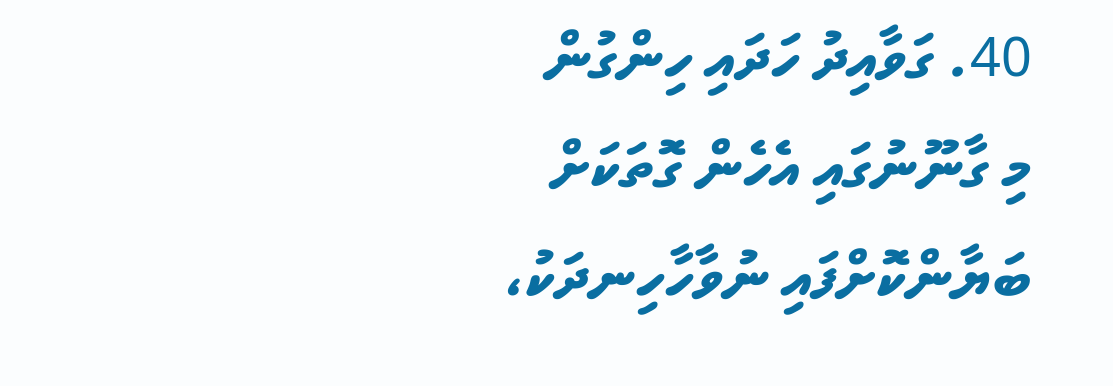40. ގަވާއިދު ހަދައި ހިންގުން
މި ގާނޫނުގައި އެހެން ގޮތަކަށް ބަޔާންކޮށްފައި ނުވާހާހިނދަކު،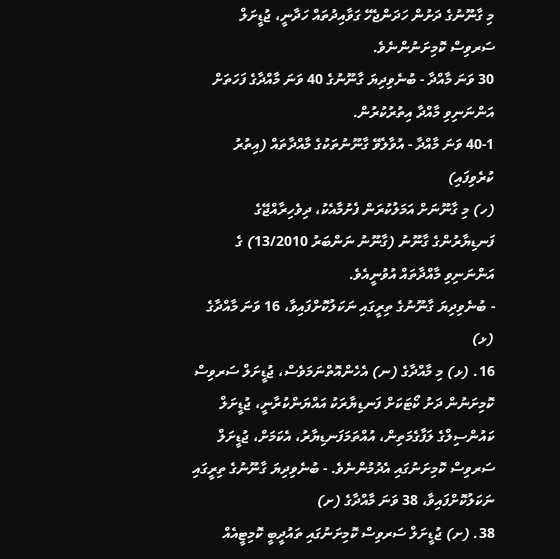މި ގާނޫނުގެ ދަށުން ހަދަންޖެހޭ ގަވާއިދުތައް ހަދާނީ، ޖުޑީށަލް ސަރވިސް ކޮމިށަނުންނެވެ.
30 ވަނަ މާއްދާ - ބުނެވިދިޔަ ގާނޫނުގެ 40 ވަނަ މާއްދާގެ ފަހަތަށް އަންނަނިވި މާއްދާ އިތުރުކުރުން.
40-1 ވަނަ މާއްދާ - އުވާލެވޭ ގާނޫނުތަކުގެ މާއްދާތައް (އިތުރު ކުރެވިފައި)
(ހ) މި ގާނޫނަށް އަމަލުކުރަން ފެށުމާއެކު، ދިވެހިރާއްޖޭގެ ފަނޑިޔާރުންގެ ގާނޫނު (ގާނޫނު ނަންބަރު 13/2010) ގެ އަންނަނިވި މާއްދާތައް އުވުނީއެވެ.
- ބުނެވިދިޔަ ގާނޫނުގެ ތިރީގައި ނަކަލުކޮށްފައިވާ، 16 ވަނަ މާއްދާގެ (ޅ)
16. (ޅ) މި މާއްދާގެ (ނ) އެހެންއޮތްނަމަވެސް، ޖުޑީށަލް ސަރވިސް ކޮމިށަނުން ދަށު ކޯޓަކަށް ފަނޑިޔާރަކު އައްޔަންކުރާނީ، ޖުޑީށަލް ކައުންސިލްގެ ލަފާގެމަތިން، އުއްތަމަފަނޑިޔާރު، އެކަމަށް، ޖުޑީށަލް ސަރވިސް ކޮމިށަނުގައި އެދުމުންނެވެ. - ބުނެވިދިޔަ ގާނޫނުގެ ތިރީގައި ނަކަލުކޮށްފައިވާ، 38 ވަނަ މާއްދާގެ (ށ)
38. (ށ) ޖުޑީށަލް ސަރވިސް ކޮމިށަނުގައި ތައުދީބީ ކޮމިޓީއެއް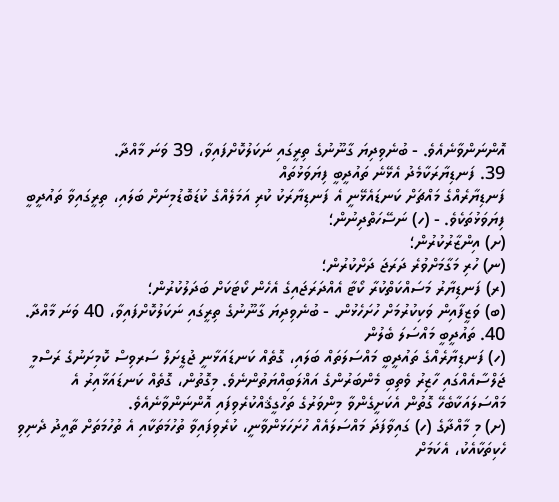އޮންނަންވާނެއެވެ. - ބުނެވިދިޔަ ގާނޫނުގެ ތިރީގައި ނަކަލުކޮށްފައިވާ، 39 ވަނަ މާއްދާ.
39. ފަނޑިޔާރަކާމެދު އެޅޭނެ ތައުދީބީ ފިޔަވަޅުތައް
ފަނޑިޔާރެއްގެ މައްޗަށް ކަނޑައެޅޭނީ އެ ފަނޑިޔާރަކު ކުރި އަމަލެއްގެ ކުޑަބޮޑުމިނަށް ބަލައި، ތިރީގައިވާ ތައުދީބީ ފިޔަވަޅުތަކެވެ. - (ހ) ނަސޭހަތްދިނުން؛
(ށ) އިންޒާރުކުރުން؛
(ނ) ހުރި މަގާމަށްވުރެ ދަރަޖަ ދަށްކުރުން؛
(ރ) ފަނޑިޔާރު މަސައްކަތްކުރާ ކޯޓާ އެއްދަރަޖައިގެ އެހެން ކޯޓަކަށް ބަދަލުކުރުން؛
(ބ) ވަޒީފާއިން ވަކިކުރުމަށް ހުށަހެޅުން. - ބުނެވިދިޔަ ގާނޫނުގެ ތިރީގައި ނަކަލުކޮށްފައިވާ، 40 ވަނަ މާއްދާ.
40. ތައުދީބީ މައްސަލަ ބެލުން
(ހ) ފަނޑިޔާރެއްގެ ތައުދީބީ މައްސަލަތައް ބަލައި، ގޮތެއް ކަނޑައަޅާނީ ޖުޑީށަލް ސަރވިސް ކޮމިށަނުގެ ރަސްމީ ޖަލްސާއެއްގައި ހާޒިރު ވެތިބި މެންބަރުންގެ އަޣްލަބިއްޔަތުންނެވެ. މިގޮތުން، ގޮތެއް ކަނޑައަޅާއިރު އެ މައްސަލައަކާބެހޭ ގޮތުން އެކަށީގެންވާ މިންވަރުގެ ތަހްގީޤެއްކުރެވިފައި އޮންނަންވާނެއެވެ.
(ށ) މި މާއްދާގެ (ހ) ގައިވާފަދަ މައްސަލައެއް ހުށަހަޅަންވާނީ، ކުރެވިފައިވާ ތުހުމަތަކާއި އެ ތުހުމަތަށް ތާއީދު ދެނިވި ހެކިތަކާއެކު، އެކަމަށް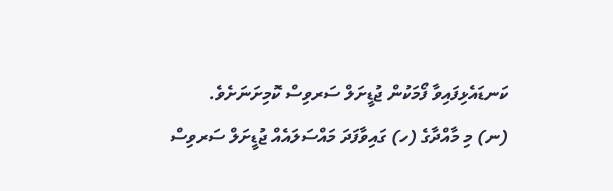ކަނޑައެޅިފައިވާ ފޯމަކުން ޖުޑީށަލް ސަރވިސް ކޮމިށަނަށެވެ.
(ނ) މި މާއްދާގެ (ހ) ގައިވާފަދަ މައްސަލައެއް ޖުޑީށަލް ސަރވިސް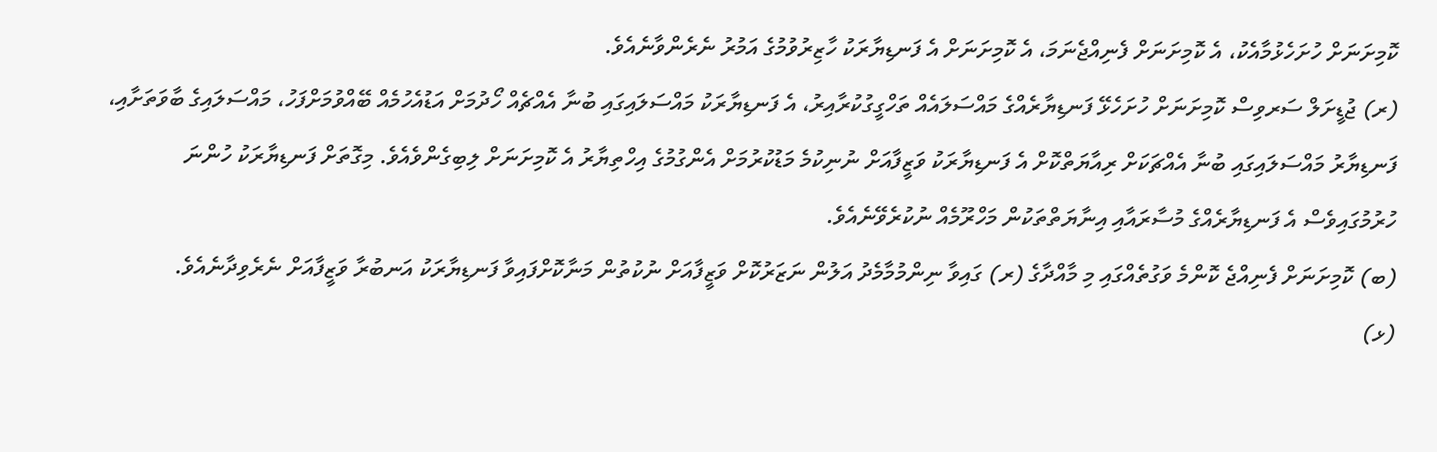ކޮމިށަނަށް ހުށަހެޅުމާއެކު، އެ ކޮމިށަނަށް ފެނިއްޖެނަމަ، އެ ކޮމިށަނަށް އެ ފަނޑިޔާރަކު ހާޒިރުވުމުގެ އަމުރު ނެރެންވާނެއެވެ.
(ރ) ޖުޑީށަލް ސަރވިސް ކޮމިށަނަށް ހުށަހެޅޭ ފަނޑިޔާރެއްގެ މައްސަލައެއް ތަހްގީގުކުރާއިރު، އެ ފަނޑިޔާރަކު މައްސަލައިގައި ބުނާ އެއްޗެއް ހޯދުމަށް އަޑުއެހުމެއް ބޭއްވުމަށްފަހު، މައްސަލައިގެ ބާވަތަށާއި، ފަނޑިޔާރު މައްސަލައިގައި ބުނާ އެއްޗަކަށް ރިއާޔަތްކޮށް އެ ފަނޑިޔާރަކު ވަޒީފާއަށް ނުނިކުމެ މަޑުކުރުމަށް އެންގުމުގެ އިހްތިޔާރު އެ ކޮމިށަނަށް ލިބިގެންވެއެވެ. މިގޮތަށް ފަނޑިޔާރަކު ހުންނަ ހުރުމުގައިވެސް އެ ފަނޑިޔާރެއްގެ މުސާރައާއި އިނާޔަތްތަކުން މަހްރޫމެއް ނުކުރެވޭނެއެވެ.
(ބ) ކޮމިށަނަށް ފެނިއްޖެ ކޮންމެ ވަގުތެއްގައި މި މާއްދާގެ (ރ) ގައިވާ ނިންމުމާމެދު އަލުން ނަޒަރުކޮށް ވަޒީފާއަށް ނުކުތުން މަނާކޮށްފައިވާ ފަނޑިޔާރަކު އަނބުރާ ވަޒީފާއަށް ނެރެވިދާނެއެވެ.
(ޅ)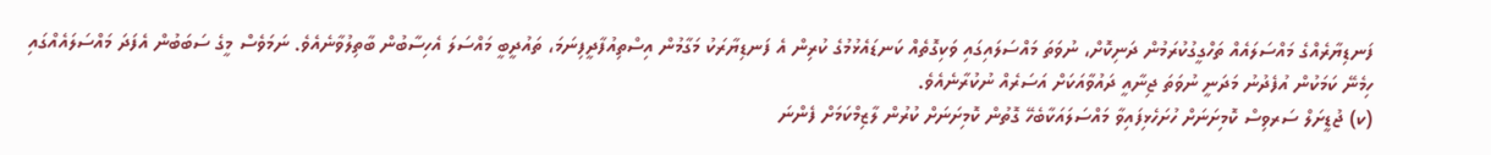ފަނޑިޔާރެއްގެ މައްސަލައެއް ތަހްގީގުކުރަމުން ދަނިކޮށް، ނުވަތަ މައްސަލައިގައި ވަކިގޮތެއް ކަނޑައެޅުމުގެ ކުރިން އެ ފަނޑިޔާރަކު މަގާމުން އިސްތިއުފާދީފިނަމަ، ތައުދީބީ މައްސަލަ އެހިސާބުން ބާތިލުވާނެއެވެ. ނަމަވެސް މީގެ ސަބަބުން އެފަދަ މައްސަލައެއްގައި ހިމެނޭ ކަމަކުން އުފެދުނު މަދަނީ ނުވަތަ ޖިނާއީ ދައުވާއަކަށް އަސަރެއް ނުކުރާނެއެވެ.
(ކ) ޖުޑީށަލް ސަރވިސް ކޮމިށަނަށް ހުށަހެޅިފައިވާ މައްސަލައަކާބެހޭ ގޮތުން ކޮމިށަނަށް ކުރުން ލާޒިމްކަމަށް ފެންނަ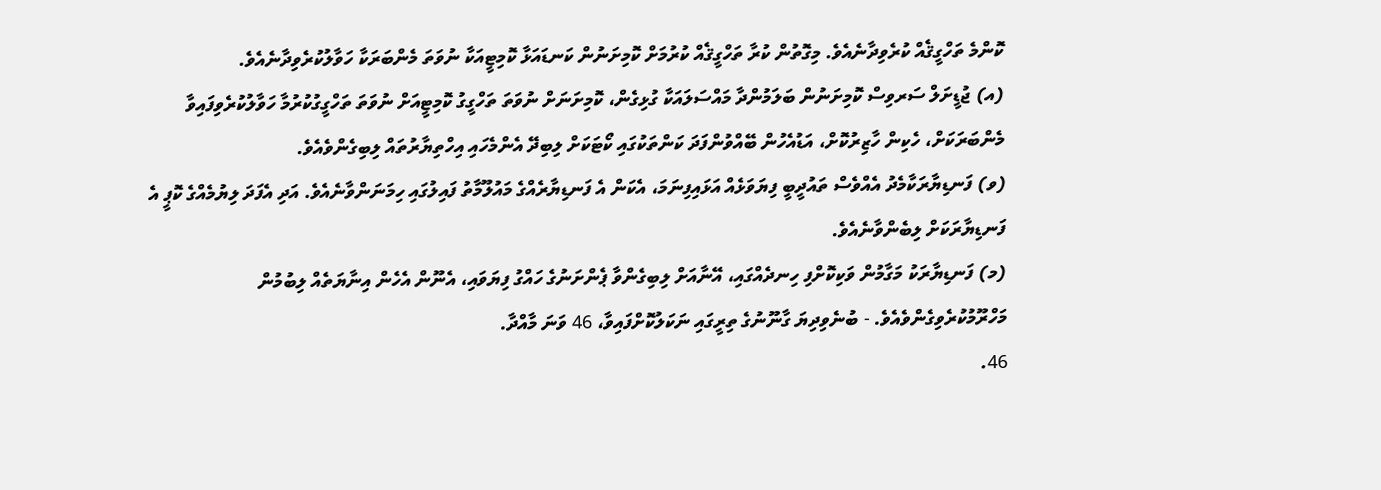ކޮންމެ ތަހްގީޤެއް ކުރެވިދާނެއެވެ. މިގޮތުން ކުރާ ތަހްގީޤެއް ކުރުމަށް ކޮމިށަނުން ކަނޑައަޅާ ކޮމިޓީއަކާ ނުވަތަ މެންބަރަކާ ހަވާލުކުރެވިދާނެއެވެ.
(އ) ޖުޑީށަލް ސަރވިސް ކޮމިށަނުން ބަލަމުންދާ މައްސަލައަކާ ގުޅިގެން، ކޮމިށަނަށް ނުވަތަ ތަހްގީގު ކޮމިޓީއަށް ނުވަތަ ތަހްގީގުކުރުމާ ހަވާލުކުރެވިފައިވާ މެންބަރަކަށް، ހެކިން ހާޒިރުކޮށް، އަޑުއެހުން ބޭއްވުންފަދަ ކަންތަކުގައި ކޯޓަކަށް ލިބިދޭ އެންމެހައި އިހްތިޔާރުތައް ލިބިގެންވެއެވެ.
(ވ) ފަނޑިޔާރަކާމެދު އެއްވެސް ތައުދީބީ ފިޔަވަޅެއް އަޅައިފިނަމަ، އެކަން އެ ފަނޑިޔާރެއްގެ މައުލޫމާތު ފައިލުގައި ހިމަނަންވާނެއެވެ. އަދި އެފަދަ ލިޔުމެއްގެ ކޮޕީ އެ ފަނޑިޔާރަކަށް ލިބެންވާނެއެވެ.
(މ) ފަނޑިޔާރަކު މަގާމުން ވަކިކޮށްފި ހިނދެއްގައި، އޭނާއަށް ލިބިގެންވާ ޕެންށަނުގެ ހައްގު ފިޔަވައި، އެނޫން އެހެން އިނާޔަތެއް ލިބުމުން މަހްރޫމުކުރެވިގެންވެއެވެ. - ބުނެވިދިޔަ ގާނޫނުގެ ތިރީގައި ނަކަލުކޮށްފައިވާ، 46 ވަނަ މާއްދާ.
46.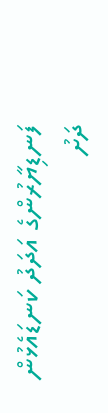ފަނޑިޔާރުންގެ އަދަދު ކަނޑައެޅުން
ދަށު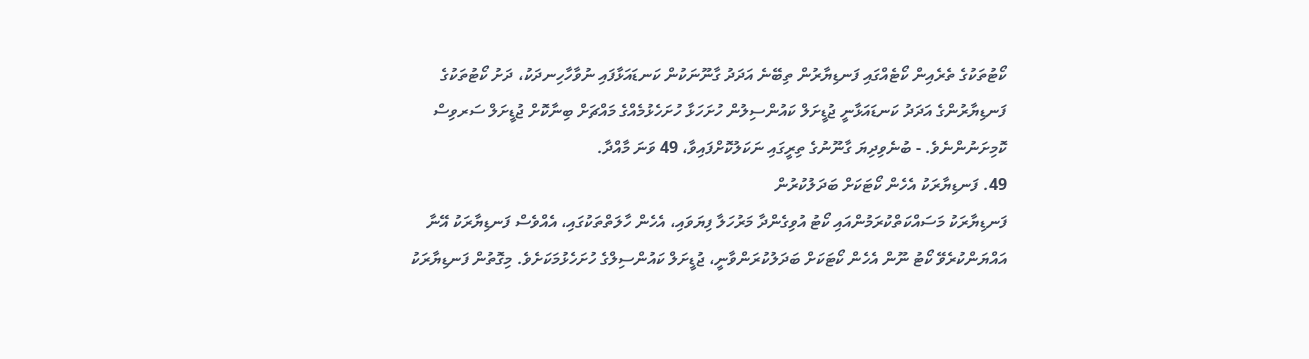ކޯޓުތަކުގެ ތެރެއިން ކޯޓެއްގައި ފަނޑިޔާރުން ތިބޭނެ އަދަދު ގާނޫނަކުން ކަނޑައަޅާފައި ނުވާހާހިނދަކު، ދަށު ކޯޓުތަކުގެ ފަނޑިޔާރުންގެ އަދަދު ކަނޑައަޅާނީ ޖުޑީށަލް ކައުންސިލުން ހުށަހަޅާ ހުށަހެޅުމެއްގެ މައްޗަށް ބިނާކޮށް ޖުޑީށަލް ސަރވިސް ކޮމިށަނުންނެވެ. - ބުނެވިދިޔަ ގާނޫނުގެ ތިރީގައި ނަކަލުކޮށްފައިވާ، 49 ވަނަ މާއްދާ.
49. ފަނޑިޔާރަކު އެހެން ކޯޓަކަށް ބަދަލުކުރުން
ފަނޑިޔާރަކު މަސައްކަތްކުރަމުންއައި ކޯޓު އުވިގެންދާ މަރުހަލާ ފިޔަވައި، އެހެން ހާލަތްތަކުގައި، އެއްވެސް ފަނޑިޔާރަކު އޭނާ އައްޔަންކުރެވޭ ކޯޓު ނޫން އެހެން ކޯޓަކަށް ބަދަލުކުރަންވާނީ، ޖުޑީށަލް ކައުންސިލްގެ ހުށަހެޅުމަކަށެވެ. މިގޮތުން ފަނޑިޔާރަކު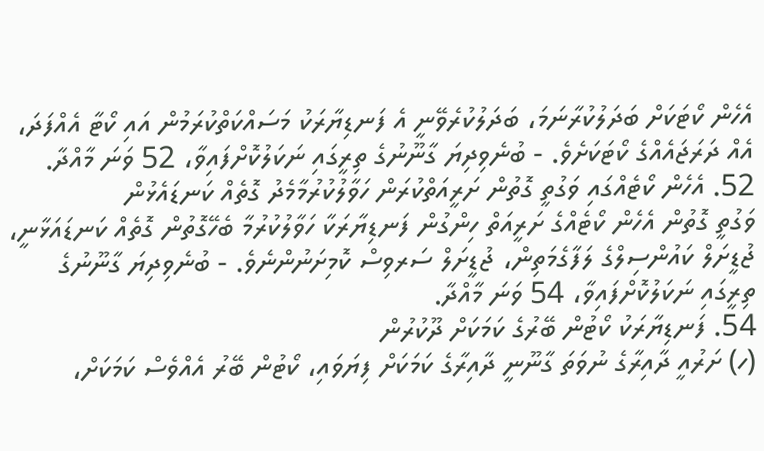އެހެން ކޯޓަކަށް ބަދަލުކުރާނަމަ، ބަދަލުކުރެވޭނީ އެ ފަނޑިޔާރަކު މަސައްކަތްކުރަމުން އައި ކޯޓާ އެއްފަދަ، އެއް ދަރަޖައެއްގެ ކޯޓަކަށެވެ. - ބުނެވިދިޔަ ގާނޫނުގެ ތިރީގައި ނަކަލުކޮށްފައިވާ، 52 ވަނަ މާއްދާ.
52. އެހެން ކޯޓެއްގައި ވަގުތީ ގޮތުން ށަރީއަތްކުރަން ހަވާލުކުރުމާމެދު ގޮތެއް ކަނޑައެޅުން
ވަގުތީ ގޮތުން އެހެން ކޯޓެއްގެ ށަރީއަތް ހިންގުން ފަނޑިޔާރަކާ ހަވާލުކުރުމާ ބެހޭގޮތުން ގޮތެއް ކަނޑައަޅާނީ، ޖުޑީށަލް ކައުންސިލްގެ ލަފާގެމަތިން، ޖުޑީށަލް ސަރވިސް ކޮމިށަނުންނެވެ. - ބުނެވިދިޔަ ގާނޫނުގެ ތިރީގައި ނަކަލުކޮށްފައިވާ، 54 ވަނަ މާއްދާ.
54. ފަނޑިޔާރަކު ކޯޓުން ބޭރުގެ ކަމަކަށް ދޫކުރުން
(ހ) ށަރުއީ ދާއިރާގެ ނުވަތަ ގާނޫނީ ދާއިރާގެ ކަމަކަށް ފިޔަވައި، ކޯޓުން ބޭރު އެއްވެސް ކަމަކަށް،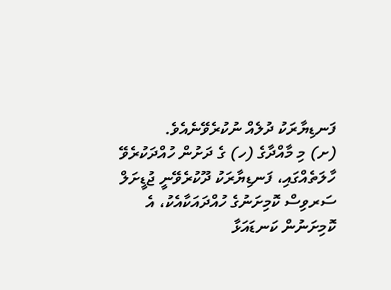ފަނޑިޔާރަކު ދުލެއް ނުކުރެވޭނެއެވެ.
(ށ) މި މާއްދާގެ (ހ) ގެ ދަށުން ހުއްދަކުރެވޭ ހާލަތެއްގައި، ފަނޑިޔާރަކު ދޫކުރެވޭނީ ޖުޑީށަލް ސަރވިސް ކޮމިށަނުގެ ހުއްދައަކާއެކު، އެ ކޮމިށަނުން ކަނޑައަޅާ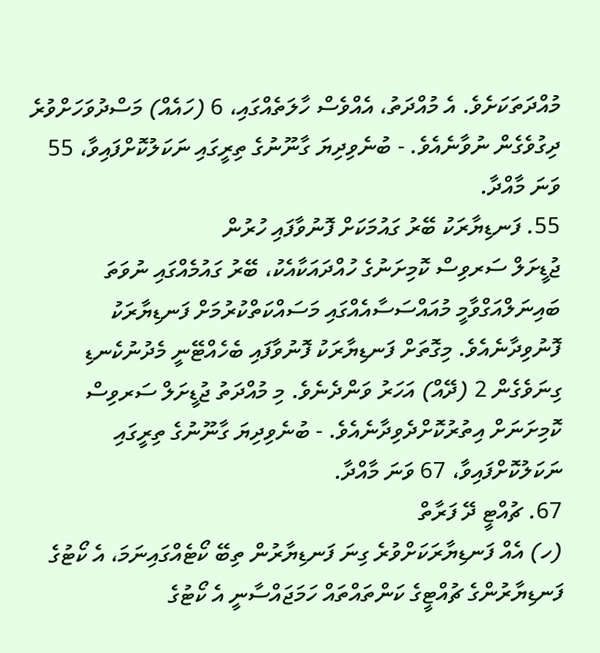މުއްދަތަކަށެވެ. އެ މުއްދަތު، އެއްވެސް ހާލަތެއްގައި، 6 (ހައެއް) މަސްދުވަހަށްވުރެ ދިގުވެގެން ނުވާނެއެވެ. - ބުނެވިދިޔަ ގާނޫނުގެ ތިރީގައި ނަކަލުކޮށްފައިވާ، 55 ވަނަ މާއްދާ.
55. ފަނޑިޔާރަކު ބޭރު ގައުމަކަށް ފޮނުވާފައި ހުރުން
ޖުޑީށަލް ސަރވިސް ކޮމިށަނުގެ ހުއްދައަކާއެކު، ބޭރު ގައުމެއްގައި ނުވަތަ ބައިނަލްއަގްވާމީ މުއައްސަސާއެއްގައި މަސައްކަތްކުރުމަށް ފަނޑިޔާރަކު ފޮނުވިދާނެއެވެ. މިގޮތަށް ފަނޑިޔާރަކު ފޮނުވާފައި ބެހެއްޓޭނީ މެދުނުކެނޑި ގިނަވެގެން 2 (ދޭއް) އަހަރު ވަންދެނެވެ. މި މުއްދަތު ޖުޑީށަލް ސަރވިސް ކޮމިށަނަށް އިތުރުކޮށްދެވިދާނެއެވެ. - ބުނެވިދިޔަ ގާނޫނުގެ ތިރީގައި ނަކަލުކޮށްފައިވާ، 67 ވަނަ މާއްދާ.
67. ޗުއްޓީ ދޭ ފަރާތް
(ހ) އެއް ފަނޑިޔާރަކަށްވުރެ ގިނަ ފަނޑިޔާރުން ތިބޭ ކޯޓެއްގައިނަމަ، އެ ކޯޓުގެ ފަނޑިޔާރުންގެ ޗުއްޓީގެ ކަންތައްތައް ހަމަޖައްސާނީ އެ ކޯޓުގެ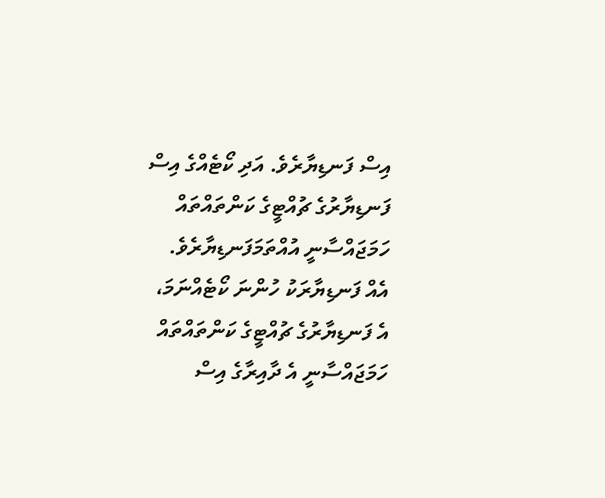އިސް ފަނޑިޔާރެވެ. އަދި ކޯޓެއްގެ އިސް ފަނޑިޔާރުގެ ޗުއްޓީގެ ކަންތައްތައް ހަމަޖައްސާނީ އުއްތަމަފަނޑިޔާރެވެ. އެއް ފަނޑިޔާރަކު ހުންނަ ކޯޓެއްނަމަ، އެ ފަނޑިޔާރުގެ ޗުއްޓީގެ ކަންތައްތައް ހަމަޖައްސާނީ އެ ދާއިރާގެ އިސް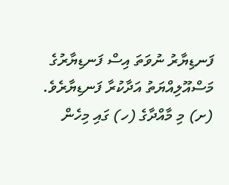ފަނޑިޔާރު ނުވަތަ އިސް ފަނޑިޔާރުގެ މަސްއޫލިއްޔަތު އަދާކުރާ ފަނޑިޔާރެވެ.
(ށ) މި މާއްދާގެ (ހ) ގައި މިހެން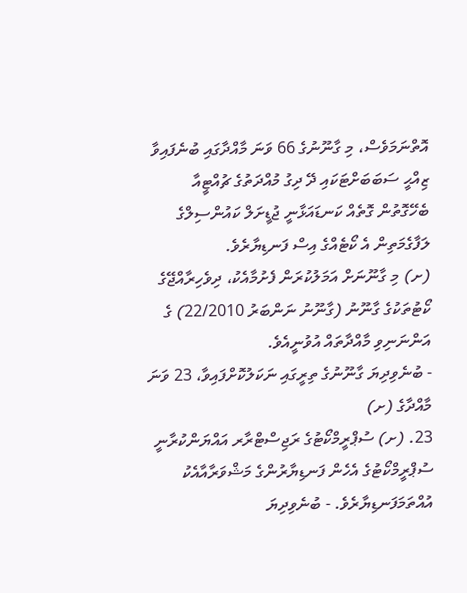އޮތްނަމަވެސް، މި ގާނޫނުގެ 66 ވަނަ މާއްދާގައި ބުނެފައިވާ ޒިއްޙީ ސަބަބަށްޓަކައި ދޭ ދިގު މުއްދަތުގެ ޗުއްޓީއާ ބެހޭގޮތުން ގޮތެއް ކަނޑައަޅާނީ ޖުޑީށަލް ކައުންސިލްގެ ލަފާގެމަތިން އެ ކޯޓެއްގެ އިސް ފަނޑިޔާރެވެ.
(ށ) މި ގާނޫނަށް އަމަލުކުރަން ފެށުމާއެކު، ދިވެހިރާއްޖޭގެ ކޯޓުތަކުގެ ގާނޫނު (ގާނޫނު ނަންބަރު 22/2010) ގެ އަންނަނިވި މާއްދާތައް އުވުނީއެވެ.
- ބުނެވިދިޔަ ގާނޫނުގެ ތިރީގައި ނަކަލުކޮށްފައިވާ، 23 ވަނަ މާއްދާގެ (ށ)
23. (ށ) ސުޕްރީމްކޯޓުގެ ރަޖިސްޓްރާރ އައްޔަންކުރާނީ ސުޕްރީމްކޯޓުގެ އެހެން ފަނޑިޔާރުންގެ މަޝްވަރާއާއެކު އުއްތަމަފަނޑިޔާރެވެ. - ބުނެވިދިޔަ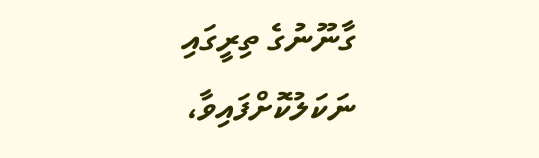ގާނޫނުގެ ތިރީގައި ނަކަލުކޮށްފައިވާ،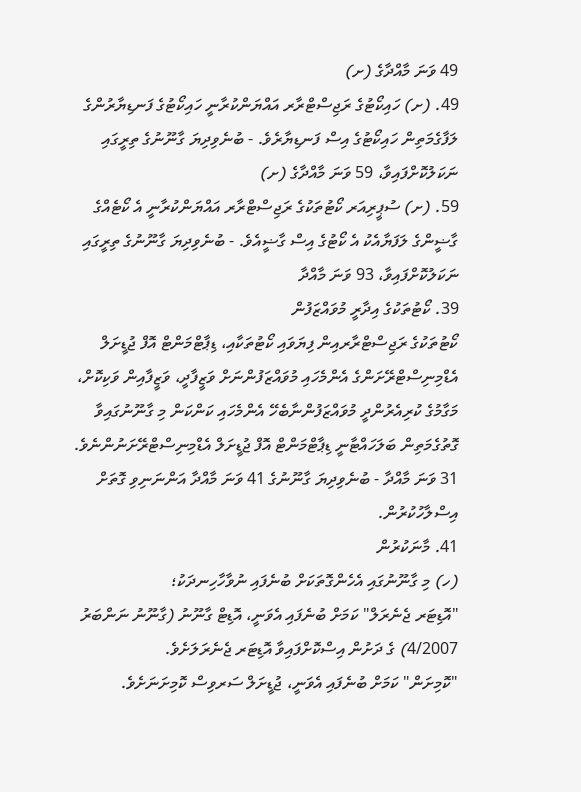49 ވަނަ މާއްދާގެ (ށ)
49. (ށ) ހައިކޯޓުގެ ރަޖިސްޓްރާރ އައްޔަންކުރާނީ ހައިކޯޓުގެ ފަނޑިޔާރުންގެ ލަފާގެމަތިން ހައިކޯޓުގެ އިސް ފަނޑިޔާރެވެ. - ބުނެވިދިޔަ ގާނޫނުގެ ތިރީގައި ނަކަލުކޮށްފައިވާ، 59 ވަނަ މާއްދާގެ (ށ)
59. (ށ) ސުޕީރިއަރ ކޯޓުތަކުގެ ރަޖިސްޓްރާރ އައްޔަންކުރާނީ އެ ކޯޓެއްގެ ގާޟީންގެ ލަފަޔާއެކު އެ ކޯޓުގެ އިސް ގާޟީއެވެ. - ބުނެވިދިޔަ ގާނޫނުގެ ތިރީގައި ނަކަލުކޮށްފައިވާ، 93 ވަނަ މާއްދާ
39. ކޯޓުތަކުގެ އިދާރީ މުވައްޒަފުން
ކޯޓުތަކުގެ ރަޖިސްޓްރާރއިން ފިޔަވައި ކޯޓުތަކާއި، ޑިޕާޓްމަންޓް އޮފް ޖުޑީށަލް އެޑްމިނިސްޓްރޭށަންގެ އެންމެހައި މުވައްޒަފުންނަށް ވަޒީފާދީ، ވަޒީފާއިން ވަކިކޮށް، މަގާމުގެ ކުރިއެރުންދީ މުވައްޒަފުންނާބެހޭ އެންމެހައި ކަންކަން މި ގާނޫނުގައިވާ ގޮތުގެމަތިން ބަލަހައްޓާނީ ޑިޕާޓްމަންޓް އޮފް ޖުޑީށަލް އެޑްމިނިސްޓްރޭށަނުންނެވެ.
31 ވަނަ މާއްދާ - ބުނެވިދިޔަ ގާނޫނުގެ 41 ވަނަ މާއްދާ އަންނަނިވި ގޮތަށް އިސްލާހުކުރުން.
41. މާނަކުރުން
(ހ) މި ގާނޫނުގައި އެހެންގޮތަކަށް ބުނެފައި ނުވާހާހިނދަކު؛
"އޮޑިޓަރ ޖެނެރަލް" ކަމަށް ބުނެފައި އެވަނީ، އޮޑިޓް ގާނޫނު (ގާނޫނު ނަންބަރު 4/2007) ގެ ދަށުން އިސްކޮށްފައިވާ އޮޑިޓަރ ޖެނެރަލަށެވެ.
"ކޮމިށަން" ކަމަށް ބުނެފައި އެވަނީ، ޖުޑީށަލް ސަރވިސް ކޮމިށަނަށެވެ.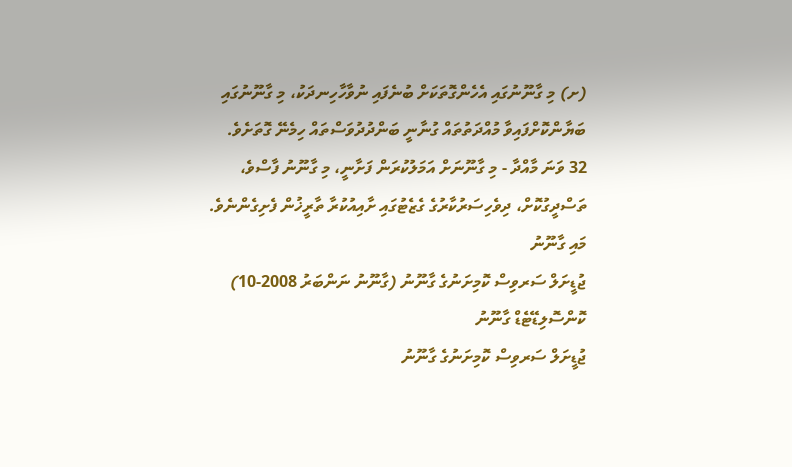(ށ) މި ގާނޫނުގައި އެހެންގޮތަކަށް ބުނެފައި ނުވާހާހިނދަކު، މި ގާނޫނުގައި ބަޔާންކޮށްފައިވާ މުއްދަތުތައް ގުނާނީ ބަންދުދުވަސްތައް ހިމެނޭ ގޮތަށެވެ.
32 ވަނަ މާއްދާ - މި ގާނޫނަށް އަމަލުކުރަން ފަށާނީ، މި ގާނޫނު ފާސްވެ، ތަސްދީގުކޮށް، ދިވެހިސަރުކާރުގެ ގެޒެޓުގައި ށާއިއުކުރާ ތާރީޚުން ފެށިގެންނެވެ.
މައި ގާނޫނު
ޖުޑީށަލް ސަރވިސް ކޮމިށަނުގެ ގާނޫނު (ގާނޫނު ނަންބަރު 2008-10)
ކޮންސޮލިޑޭޓެޑް ގާނޫނު
ޖުޑީށަލް ސަރވިސް ކޮމިށަނުގެ ގާނޫނު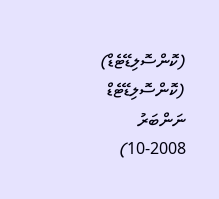(ކޮންސޮލިޑޭޓެޑް) (ކޮންސޮލިޑޭޓެޑް ނަންބަރު 2008-10)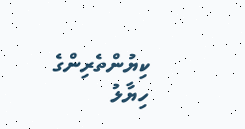ކިޔުންތެރިންގެ ހިޔާލު